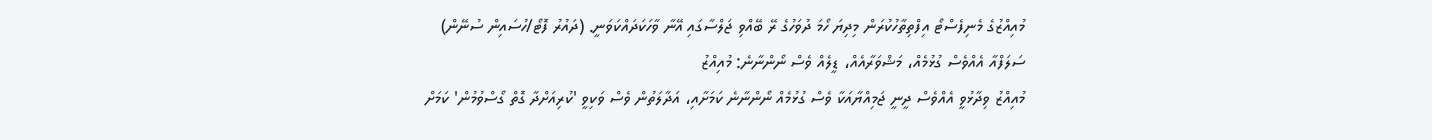މުއިއްޒުގެ މެނިފެސްޓޯ އިފްތިތާހުކުރަން މިދިޔަ ހޯމަ ދުވަހުގެ ރޭ ބޭއްވި ޖަލްސާގައި އޭނާ ވާހަކަދައްކަވަނީ. (ދައުރު ފޮޓޯ/ހުސައިން ސުނޭން)
ސަލަފްއާ އެއްވެސް ގުޅުމެއް، މަޝްވަރާއެއް، ޑީލެއް ވެސް ނޯންނާނެ: މުއިއްޒު
މުއިއްޒު ވިދާޅުވީ އެއްވެސް ދީނީ ޖަމިއްޔާއަކާ ވެސް ގުޅުމެއް ނޯންނާނެ ކަމަށާއި، އަދާލަތުން ވެސް ވަކިވީ 'ކުރިއަށްދާ ގޮތް ގޯސްވުމުން' ކަމަށް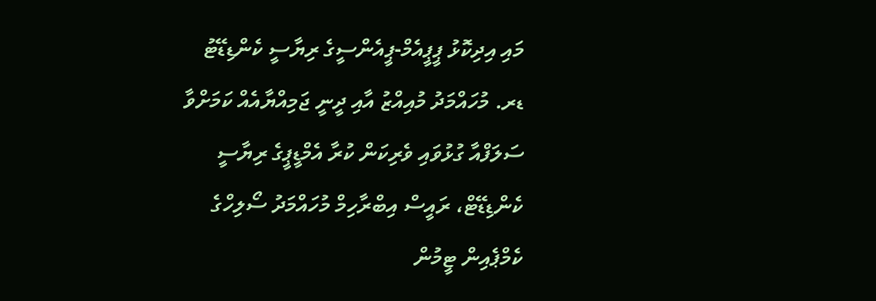މައި އިދިކޮޅު ޕީޕީއެމް-ޕީއެންސީގެ ރިޔާސީ ކެންޑިޑޭޓު ޑރ. މުހައްމަދު މުއިއްޒު އާއި ދީނީ ޖަމިއްޔާއެއް ކަމަށްވާ ސަލަފްއާ ގުޅުވައި ވެރިކަން ކުރާ އެމްޑީޕީގެ ރިޔާސީ ކެންޑިޑޭޓް، ރައީސް އިބްރާހިމް މުހައްމަދު ސޯލިހްގެ ކެމްޕެއިން ޓީމުން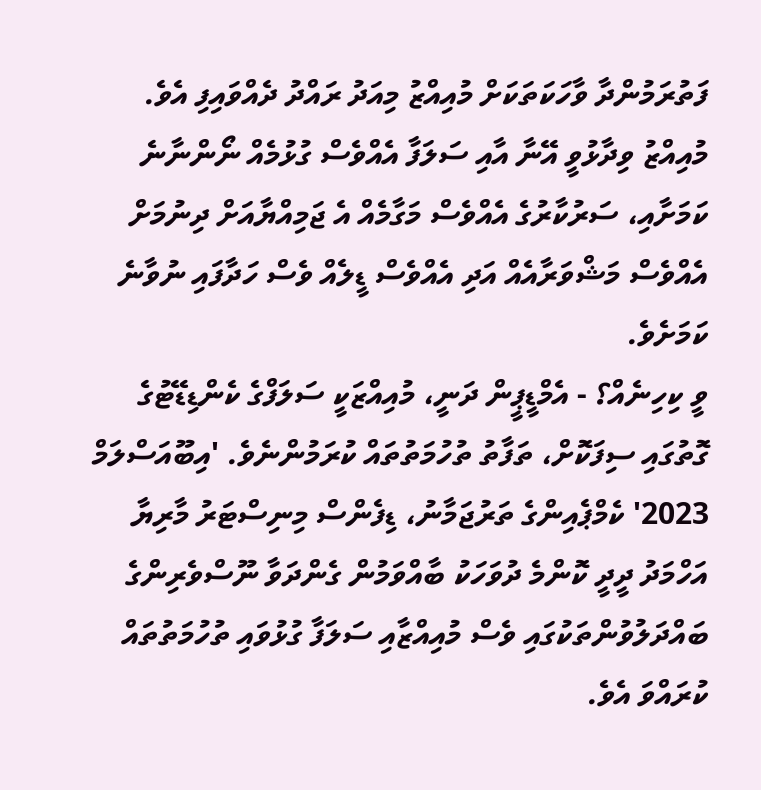ފަތުރަމުންދާ ވާހަކަތަކަށް މުއިއްޒު މިއަދު ރައްދު ދެއްވައިފި އެވެ.
މުއިއްޒު ވިދާޅުވީ އޭނާ އާއި ސަލަފާ އެއްވެސް ގުޅުމެއް ނޯންނާނެ ކަމަށާއި، ސަރުކާރުގެ އެއްވެސް މަގާމެއް އެ ޖަމިއްޔާއަށް ދިނުމަށް އެއްވެސް މަޝްވަރާއެއް އަދި އެއްވެސް ޑީލެއް ވެސް ހަދާފައި ނުވާނެ ކަމަށެވެ.
ވީ ކިހިނެއް؟ - އެމްޑީޕީން ދަނީ، މުއިއްޒަކީ ސަލަފްގެ ކެންޑިޑޭޓުގެ ގޮތުގައި ސިފަކޮށް، ތަފާތު ތުހުމަތުތައް ކުރަމުންނެވެ. 'އިބޫއަސްލަމް 2023' ކެމްޕެއިންގެ ތަރުޖަމާނު، ޑިފެންސް މިނިސްޓަރު މާރިޔާ އަހްމަދު ދީދީ ކޮންމެ ދުވަހަކު ބާއްވަމުން ގެންދަވާ ނޫސްވެރިންގެ ބައްދަލުވުންތަކުގައި ވެސް މުއިއްޒާއި ސަލަފާ ގުޅުވައި ތުހުމަތުތައް ކުރައްވަ އެވެ.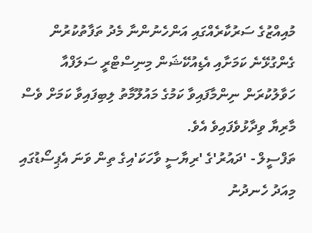މުއިއްޒުގެ ސަރުކާރެއްގައި އަންހެނުންނާ މެދު ތަފާތުކުރުން ގެންގުޅޭނެ ކަމަށާއި އެޑިއުކޭޝަން މިނިސްޓްރީ ސަލަފްއާ ހަވާލުކުރަން ނިންމާފައިވާ ކަމުގެ މައުލޫމާތު ލިބިފައިވާ ކަމަށް ވެސް މާރިޔާ ވިދާޅުވެފައިވެ އެވެ.
ތަފްސީލް - 'ދައުރު'ގެ 'ރިޔާސީ ވާހަކަ'އިގެ ތިން ވަނަ އެޕިސޯޑުގައި މިއަދު ހެނދުނު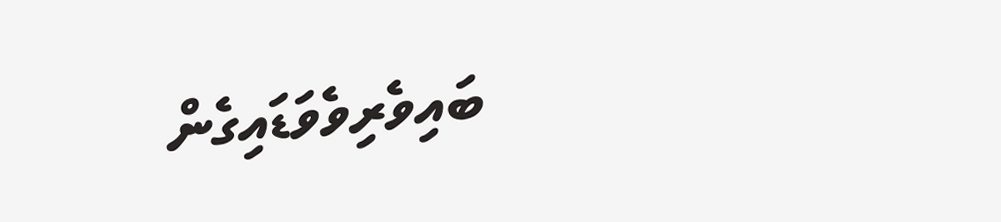ބައިވެރިވެވަޑައިގެން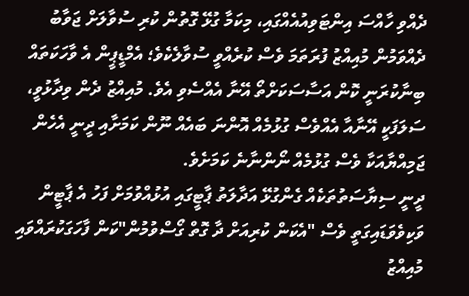ދެއްވި ހާއްސަ އިންޓަވިއުއެއްގައި، މިކަމާ ގުޅޭ ގޮތުން ކުރި ސުވާލަށް ޖަވާބު ދެއްވަމުން މުއިއްޒު ފުރަތަމަ ވެސް ކުރެއްވީ ސުވާލެކެވެ؛ އެމްޑީޕީން އެ ވާހަކަތައް ބިނާކުރަނީ ކޮން އަސާސަކަށްތޯ އޭނާ އެއްސެވި އެވެ. މުއިއްޒު ދެން ވިދާޅުވީ، ސަލަފަކީ އޭނާއާ އެއްވެސް ގުޅުމެއް އޮންނަ ބައެއް ނޫން ކަމަށާއި ދީނީ އެހެން ޖަމިއްޔާއަކާ ވެސް ގުޅުމެއް ނޯންނާނެ ކަމަށެވެ.
ދީނީ ސިޔާސަތުތަކެއް ގެންގުޅޭ އަދާލަތު ޕާޓީގައި އުޅުއްވުމަށް ފަހު އެ ޕާޓީން ވަކިވެވަޑައިގަތީ ވެސް "އެކަން ކުރިއަށް ދާ ގޮތް ގޯސްވުމުން"ކަން ފާހަގަކުރައްވައި މުއިއްޒު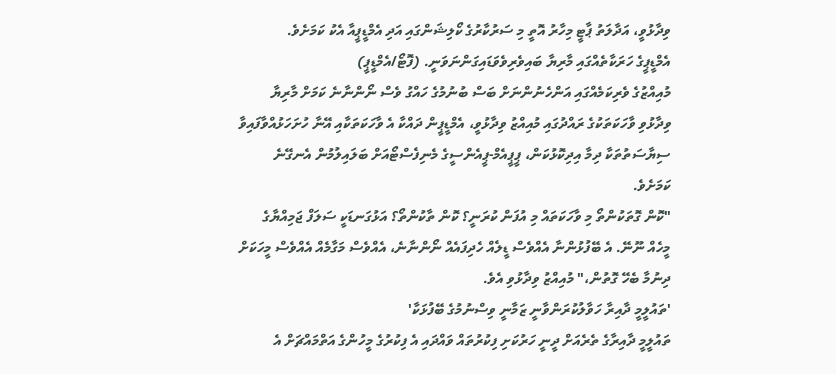ވިދާޅުވީ، އަދާލަތު ޕާޓީ މިހާރު އޮތީ މި ސަރުކާރުގެ ކޯލިޝަންގައި އަދި އެމްޑީޕީއާ އެކު ކަމަށެވެ.
އެމްޑީޕީގެ ހަރަކާތެއްގައި މާރިޔާ ބައިވެރިވެވަޑައިގަންނަވަނީ. (ފޮޓޯ/އެމްޑީޕީ)
މުއިއްޒުގެ ވެރިކަމެއްގައި އަންހެނުންނަށް ބަސް ބުނުމުގެ ހައްގު ވެސް ނޯންނާނެ ކަމަށް މާރިޔާ ވިދާޅުވި ވާހަކަތަކުގެ ރައްދުގައި މުއިއްޒު ވިދާޅުވީ، އެމްޑީޕީން ދައްކާ އެ ވާހަކަތަކާއި އޭނާ ހުށަހަޅުއްވާފައިވާ ސިޔާސަތުތަކާ ދިމާ އިދިކޮޅުކަން، ޕީޕީއެމް-ޕީއެންސީގެ މެނިފެސްޓޯއަށް ބަލައިލުމުން އެނގޭނެ ކަމަށެވެ.
"ކޮން ގޮތަކުންތޯ މި ވާހަކަތައް މި އުފަން ކުރަނީ؟ ކޮން ތާކުންތޯ؟ އަޅުގަނޑަކީ ސަލަފް ޖަމިއްޔާގެ މީހެއް ނޫނޭ. އެ ބޭފުޅުންނާ އެއްވެސް ޑީލެއް ހެދިފައެއް ނޯންނާނެ، އެއްވެސް މަގާމެއް އެއްވެސް މީހަކަށް ދިނުމާ ބެހޭ ގޮތުން،" މުއިއްޒު ވިދާޅުވި އެވެ.
'ތައުލީމީ ދާއިރާ ހަވާލުކުރަންވާނީ ޒަމާނީ ވިސްނުމުގެ ބޭފުޅަކާ'
ތައުލީމީ ދާއިރާގެ ތެރެއަށް ދީނީ ހަރުކަށި ފިކުރުތައް ވައްދައި އެ ފިކުރުގެ މީހުންގެ އަތްމައްޗަށް އެ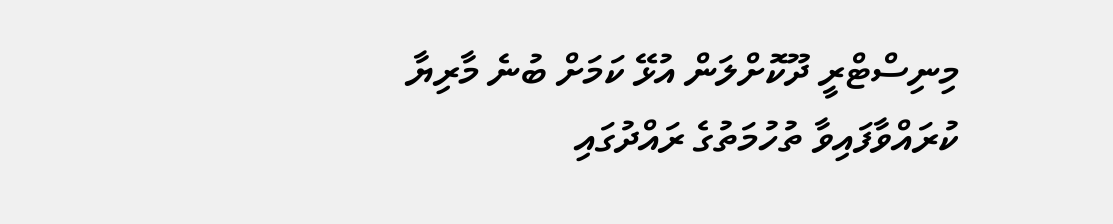މިނިސްޓްރީ ދޫކޮށްލަން އުޅޭ ކަމަށް ބުނެ މާރިޔާ ކުރައްވާފައިވާ ތުހުމަތުގެ ރައްދުގައި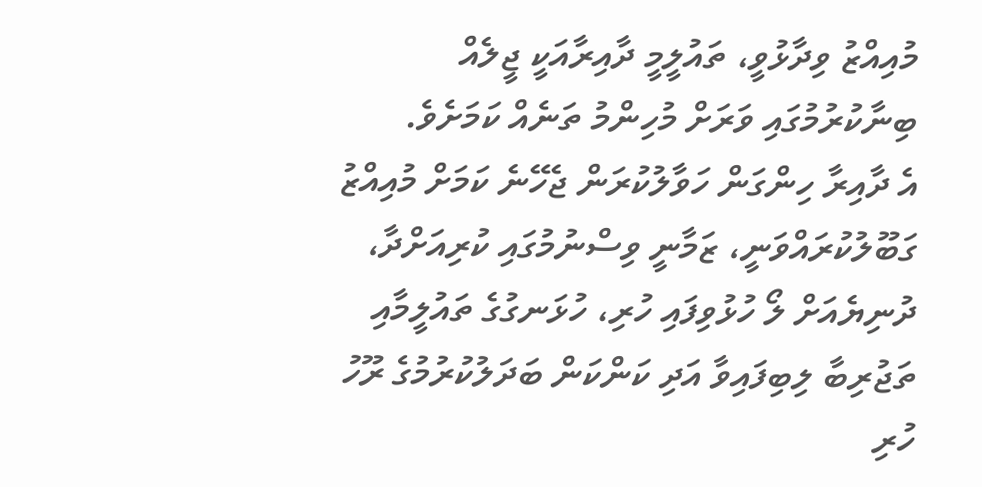މުއިއްޒު ވިދާޅުވީ، ތައުލީމީ ދާއިރާއަކީ ޖީލެއް ބިނާކުރުމުގައި ވަރަށް މުހިންމު ތަނެއް ކަމަށެވެ.
އެ ދާއިރާ ހިންގަން ހަވާލުކުރަން ޖެހޭނެ ކަމަށް މުއިއްޒު ގަބޫލުކުރައްވަނީ، ޒަމާނީ ވިސްނުމުގައި ކުރިއަށްދާ، ދުނިޔެއަށް ލޯ ހުޅުވިފައި ހުރި، ހުޅަނގުގެ ތައުލީމާއި ތަޖުރިބާ ލިބިފައިވާ އަދި ކަންކަން ބަދަލުކުރުމުގެ ރޫހު ހުރި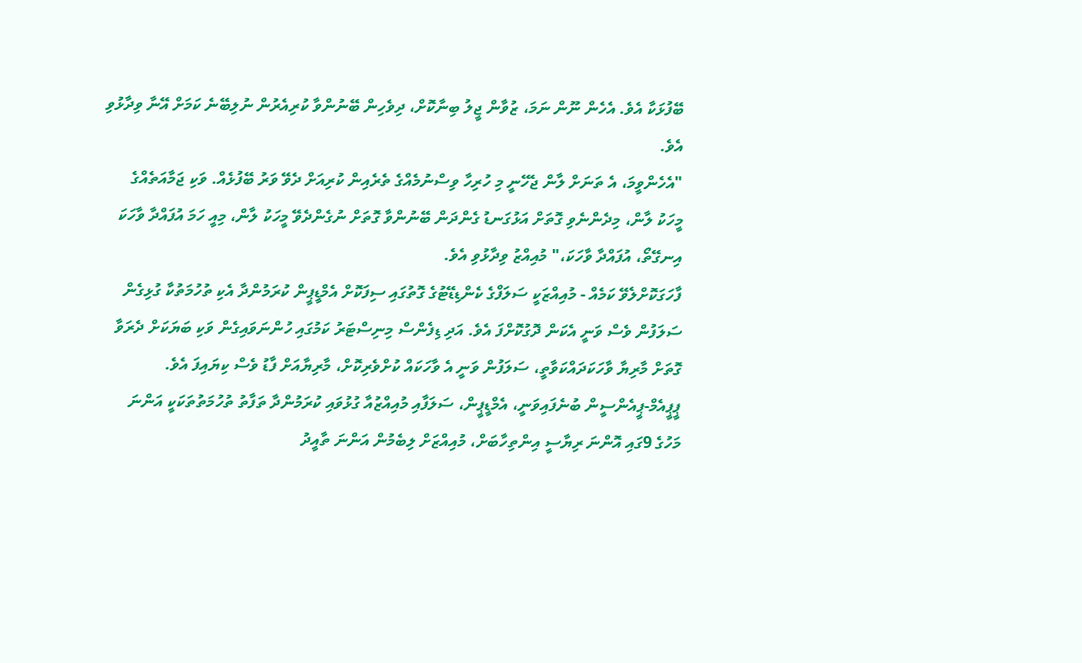ބޭފުޅަކާ އެވެ. އެހެން ނޫން ނަމަ، ޒުވާން ޖީލު ބިނާކޮށް، ދިވެހިން ބޭނުންވާ ކުރިއެރުން ނުލިބޭނެ ކަމަށް އޭނާ ވިދާޅުވި އެވެ.
"އެހެންވީމަ، އެ ތަނަށް ލާން ޖެހޭނީ މި ހުރިހާ ވިސްނުމެއްގެ ތެރެއިން ކުރިއަށް ދެވޭ ވަރު ބޭފުޅެއް. ވަކި ޖަމާއަތެއްގެ މީހަކު ލާން، މިދެންނެވި ގޮތަށް އަޅުގަނޑު ގެންދަން ބޭނުންވާ ގޮތަށް ނުގެންދެވޭ މީހަކު ލާން، މިއީ ހަމަ އުފައްދާ ވާހަކަ އިނގޭތޯ، އުފައްދާ ވާހަކަ،" މުއިއްޒު ވިދާޅުވި އެވެ.
ފާހަގަކޮށްލެވޭ ކަމެއް - މުއިއްޒަކީ ސަލަފްގެ ކެންޑިޑޭޓުގެ ގޮތުގައި ސިފަކޮށް އެމްޑީޕީން ކުރަމުންދާ އެކި ތުހުމަތުކާ ގުޅިގެން ސަލަފުން ވެސް ވަނީ އެކަން ދޮގުކޮށްފަ އެވެ. އަދި ޑިފެންސް މިނިސްޓަރު ކަމުގައި ހުންނަވައިގެން ވަކި ބަޔަކަށް ދެރަވާ ގޮތަށް މާރިޔާ ވާހަކަދައްކަވާތީ، ސަލަފުން ވަނީ އެ ވާހަކައް ކުށްވެރިކޮށް، މާރިޔާއަށް ފާޑު ވެސް ކިޔައިފަ އެވެ.
ޕީޕީއެމް-ޕީއެންސީން ބުނެފައިވަނީ، އެމްޑީޕީން، ސަލަފާއި މުއިއްޒުއާ ގުޅުވައި ކުރަމުންދާ ތަފާތު ތުހުމަތުތަކަކީ އަންނަ މަހުގެ 9ގައި އޮންނަ ރިޔާސީ އިންތިހާބަށް، މުއިއްޒަށް ލިބެމުން އަންނަ ތާއީދު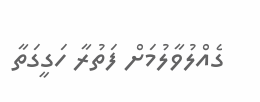ގެއްލުވާލުމަށް ފަތުރާ ހަގީގަތާ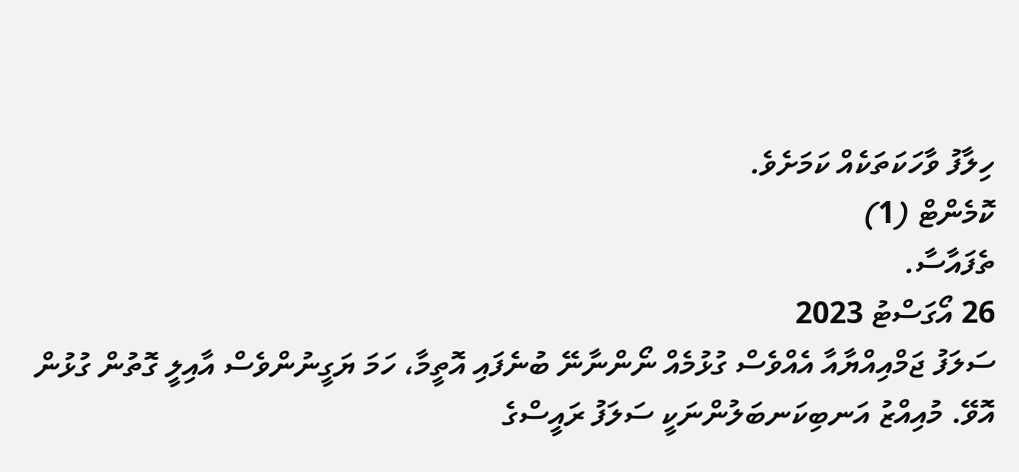ހިލާފު ވާހަކަތަކެއް ކަމަށެވެ.
ކޮމެންޓް (1)
ތެފައާސާ.
26 އޯގަސްޓު 2023
ސަލަފު ޖަމްއިއްޔާއާ އެއްވެސް ގުޅުމެއް ނޯންނާނޭ ބުނެފައި އޮތީމާ، ހަމަ ޔަގީނުންވެސް އާއިލީ ގޮތުން ގުޅުން އޮވޭ. މުއިއްޒު އަނބިކަނބަލުންނަކީ ސަލަފު ރައީސްގެ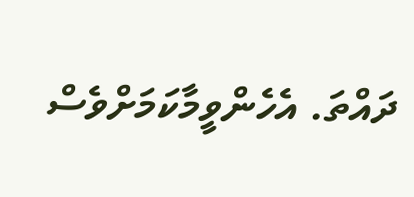ދައްތަ. އެހެންވީމާކަމަށްވެސް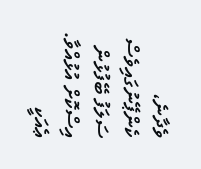ވެދާނެ، ކެންޕޭނުގައިވެސް ސަލަފު ބޭފުޅުން އިސްކޮށް އުޅުއްވާ. ޢެއަކީ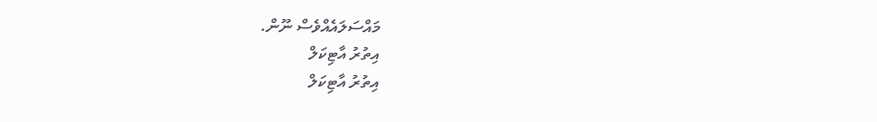މައްސަލައެއްވެސް ނޫން.
އިތުރު އާޓިކަލް
އިތުރު އާޓިކަލް